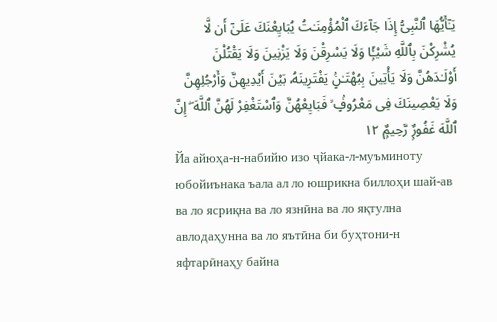يَـٰٓأَيُّهَا ٱلنَّبِىُّ إِذَا جَآءَكَ ٱلْمُؤْمِنَـٰتُ يُبَايِعْنَكَ عَلَىٰٓ أَن لَّا يُشْرِكْنَ بِٱللَّهِ شَيْـًۭٔا وَلَا يَسْرِقْنَ وَلَا يَزْنِينَ وَلَا يَقْتُلْنَ أَوْلَـٰدَهُنَّ وَلَا يَأْتِينَ بِبُهْتَـٰنٍۢ يَفْتَرِينَهُۥ بَيْنَ أَيْدِيهِنَّ وَأَرْجُلِهِنَّ وَلَا يَعْصِينَكَ فِى مَعْرُوفٍۢ ۙ فَبَايِعْهُنَّ وَٱسْتَغْفِرْ لَهُنَّ ٱللَّهَ ۖ إِنَّ ٱللَّهَ غَفُورٌۭ رَّحِيمٌۭ ١٢
Йа айюҳа-н-набийю изо ҷйака-л-муъминоту юбойиънака ъала ал ло юшрикна биллоҳи шай-ав ва ло ясриқна ва ло язнӣна ва ло яқтулна авлодаҳунна ва ло яътӣна би буҳтони-н яфтарӣнаҳу байна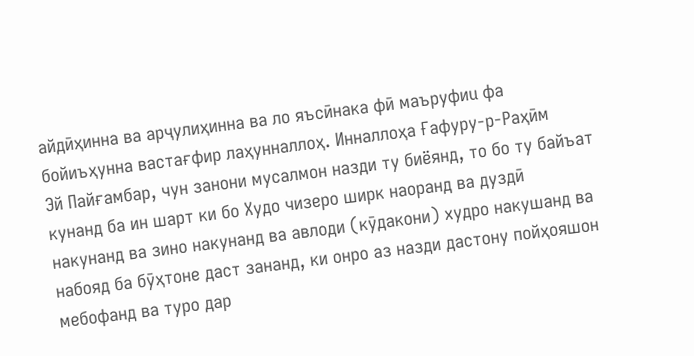айдӣҳинна ва арҷулиҳинна ва ло яъсӣнака фӣ маъруфиu фа бойиъҳунна вастағфир лаҳунналлоҳ. Инналлоҳа Ғафуру-р-Раҳӣм
Эй Пайғамбар, чун занони мусалмон назди ту биёянд, то бо ту байъат кунанд ба ин шарт ки бо Худо чизеро ширк наоранд ва дуздӣ накунанд ва зино накунанд ва авлоди (кӯдакони) худро накушанд ва набояд ба бӯҳтоне даст зананд, ки онро аз назди дастону пойҳояшон мебофанд ва туро дар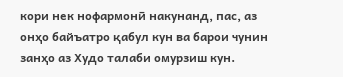кори нек нофармонӣ накунанд, пас, аз онҳо байъатро қабул кун ва барои чунин занҳо аз Худо талаби омурзиш кун.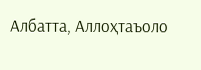Албатта, Аллоҳтаъоло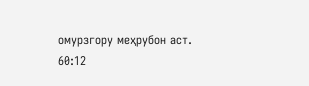омурзгору меҳрубон аст.
60:12